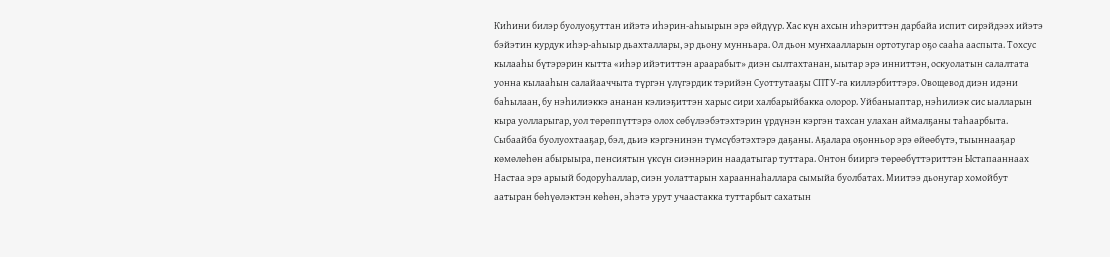Киһини билэр буолуоҕуттан ийэтэ иһэрин-аһыырын эрэ өйдүүр. Хас күн ахсын иһэриттэн дарбайа испит сирэйдээх ийэтэ бэйэтин курдук иһэр-аһыыр дьахталлары, эр дьону мунньара. Ол дьон муҥхаалларын ортотугар оҕо сааһа ааспыта. Тохсус кылааһы бүтэрэрин кытта «иһэр ийэтиттэн араарабыт» диэн сылтахтанан, ыытар эрэ инниттэн, оскуолатын салалтата уонна кылааһын салайааччыта түргэн үлүгэрдик тэрийэн Суоттутааҕы СПТУ-га киллэрбиттэрэ. Овощевод диэн идэни баһылаан, бу нэһилиэккэ ананан кэлиэҕиттэн харыс сири халбарыйбакка олорор. Уйбаныаптар, нэһилиэк сис ыалларын кыра уолларыгар, уол төрөппүттэрэ олох сөбүлээбэтэхтэрин үрдүнэн кэргэн тахсан улахан аймалҕаны таһаарбыта. Сыбаайба буолуохтааҕар, бэл, дьиэ кэргэнинэн түмсүбэтэхтэрэ даҕаны. Аҕалара оҕонньор эрэ өйөөбүтэ, тыыннааҕар көмөлөһөн абырыыра, пенсиятын үксүн сиэннэрин наадатыгар туттара. Онтон бииргэ төрөөбүттэриттэн Ыстапааннаах Настаа эрэ арыый бодоруһаллар, сиэн уолаттарын харааннаһаллара сымыйа буолбатах. Миитээ дьонугар хомойбут аатыран бөһүөлэктэн көһөн, эһэтэ урут учаастакка туттарбыт сахатын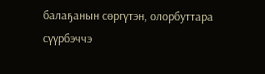балаҕанын сөргүтэн, олорбуттара сүүрбэччэ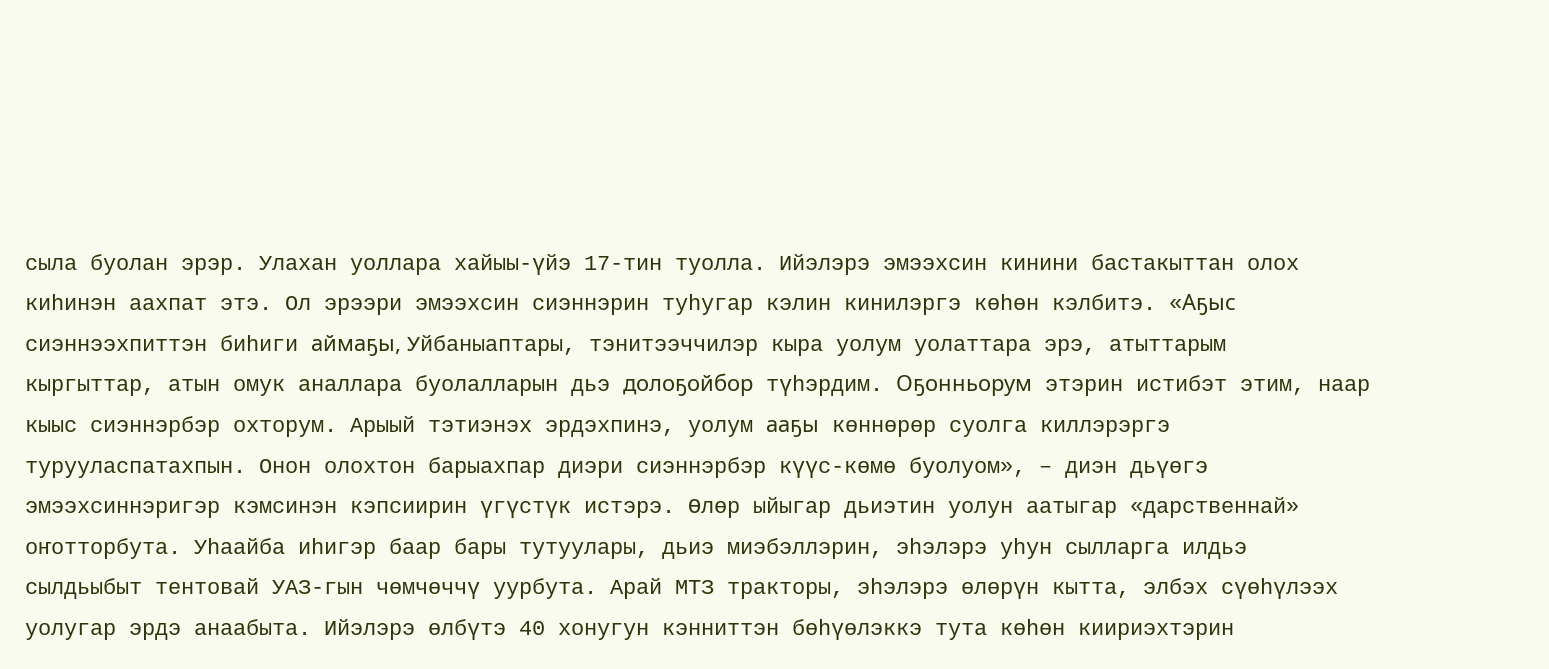сыла буолан эрэр. Улахан уоллара хайыы-үйэ 17-тин туолла. Ийэлэрэ эмээхсин кинини бастакыттан олох киһинэн аахпат этэ. Ол эрээри эмээхсин сиэннэрин туһугар кэлин кинилэргэ көһөн кэлбитэ. «Аҕыс сиэннээхпиттэн биһиги аймаҕы, Уйбаныаптары, тэнитээччилэр кыра уолум уолаттара эрэ, атыттарым кыргыттар, атын омук аналлара буолалларын дьэ долоҕойбор түһэрдим. Оҕонньорум этэрин истибэт этим, наар кыыс сиэннэрбэр охторум. Арыый тэтиэнэх эрдэхпинэ, уолум ааҕы көннөрөр суолга киллэрэргэ турууласпатахпын. Онон олохтон барыахпар диэри сиэннэрбэр күүс-көмө буолуом», – диэн дьүөгэ эмээхсиннэригэр кэмсинэн кэпсиирин үгүстүк истэрэ. Өлөр ыйыгар дьиэтин уолун аатыгар «дарственнай» оҥотторбута. Уһаайба иһигэр баар бары тутуулары, дьиэ миэбэллэрин, эһэлэрэ уһун сылларга илдьэ сылдьыбыт тентовай УАЗ-гын чөмчөччү уурбута. Арай МТЗ тракторы, эһэлэрэ өлөрүн кытта, элбэх сүөһүлээх уолугар эрдэ анаабыта. Ийэлэрэ өлбүтэ 40 хонугун кэнниттэн бөһүөлэккэ тута көһөн киириэхтэрин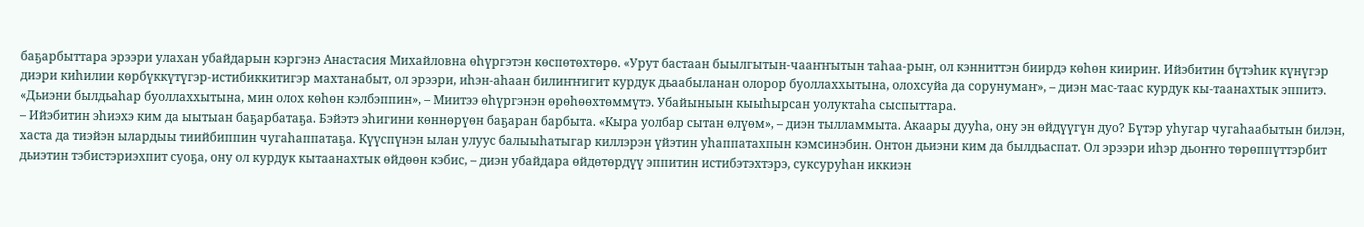баҕарбыттара эрээри улахан убайдарын кэргэнэ Анастасия Михайловна өһүргэтэн көспөтөхтөрө. «Урут бастаан быылгытын-чааҥҥытын таһаа-рыҥ, ол кэнниттэн биирдэ көһөн киириҥ. Ийэбитин бүтэһик күнүгэр диэри киһилии көрбүккүтүгэр-истибиккитигэр махтанабыт, ол эрээри, иһэн-аһаан билиҥҥигит курдук дьаабыланан олорор буоллаххытына, олохсуйа да сорунумаҥ», – диэн мас-таас курдук кы-таанахтык эппитэ. «Дьиэни былдьаһар буоллаххытына, мин олох көһөн кэлбэппин», – Миитээ өһүргэнэн өрөһөөхтөммүтэ. Убайыныын кыыһырсан уолуктаһа сыспыттара.
– Ийэбитин эһиэхэ ким да ыытыан баҕарбатаҕа. Бэйэтэ эһигини көннөрүөн баҕаран барбыта. «Кыра уолбар сытан өлүөм», – диэн тылламмыта. Акаары дууһа, ону эн өйдүүгүн дуо? Бүтэр уһугар чугаһаабытын билэн, хаста да тиэйэн ылардыы тиийбиппин чугаһаппатаҕа. Күүспүнэн ылан улуус балыыһатыгар киллэрэн үйэтин уһаппатахпын кэмсинэбин. Онтон дьиэни ким да былдьаспат. Ол эрээри иһэр дьоҥҥо төрөппүттэрбит дьиэтин тэбистэриэхпит суоҕа, ону ол курдук кытаанахтык өйдөөн кэбис, – диэн убайдара өйдөтөрдүү эппитин истибэтэхтэрэ, суксуруһан иккиэн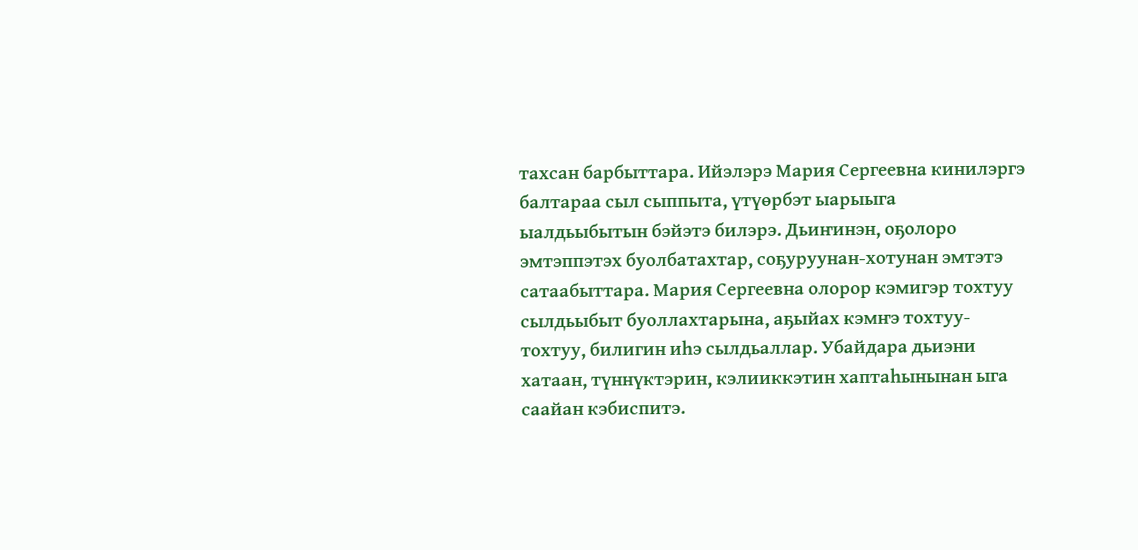тахсан барбыттара. Ийэлэрэ Мария Сергеевна кинилэргэ балтараа сыл сыппыта, үтүөрбэт ыарыыга ыалдьыбытын бэйэтэ билэрэ. Дьиҥинэн, оҕолоро эмтэппэтэх буолбатахтар, соҕуруунан-хотунан эмтэтэ сатаабыттара. Мария Сергеевна олорор кэмигэр тохтуу сылдьыбыт буоллахтарына, аҕыйах кэмҥэ тохтуу-тохтуу, билигин иһэ сылдьаллар. Убайдара дьиэни хатаан, түннүктэрин, кэлииккэтин хаптаһынынан ыга саайан кэбиспитэ.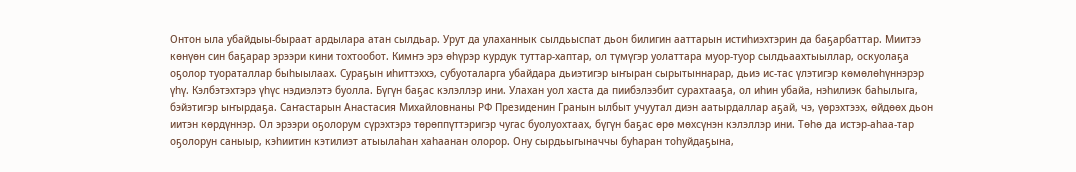Онтон ыла убайдыы-быраат ардылара атан сылдьар. Урут да улаханнык сылдьыспат дьон билигин ааттарын истиһиэхтэрин да баҕарбаттар. Миитээ көнүөн син баҕарар эрээри кини тохтообот. Кимҥэ эрэ өһүрэр курдук туттар-хаптар, ол түмүгэр уолаттара муор-туор сылдьаахтыыллар, оскуолаҕа оҕолор туораталлар быһыылаах. Сураҕын иһиттэххэ, субуоталарга убайдара дьиэтигэр ыҥыран сырытыннарар, дьиэ ис-тас үлэтигэр көмөлөһүннэрэр үһү. Кэлбэтэхтэрэ үһүс нэдиэлэтэ буолла. Бүгүн баҕас кэлэллэр ини. Улахан уол хаста да пиибэлээбит сурахтааҕа, ол иһин убайа, нэһилиэк баһылыга, бэйэтигэр ыҥырдаҕа. Саҥастарын Анастасия Михайловнаны РФ Президенин Гранын ылбыт учуутал диэн аатырдаллар аҕай, чэ, үөрэхтээх, өйдөөх дьон иитэн көрдүннэр. Ол эрээри оҕолорум сүрэхтэрэ төрөппүттэригэр чугас буолуохтаах, бүгүн баҕас өрө мөхсүнэн кэлэллэр ини. Төһө да истэр-аһаа-тар оҕолорун саныыр, кэһиитин кэтилиэт атыылаһан хаһаанан олорор. Ону сырдьыгыначчы буһаран тоһуйдаҕына,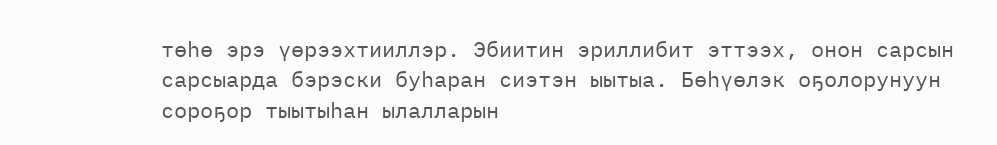төһө эрэ үөрээхтииллэр. Эбиитин эриллибит эттээх, онон сарсын сарсыарда бэрэски буһаран сиэтэн ыытыа. Бөһүөлэк оҕолорунуун сороҕор тыытыһан ылалларын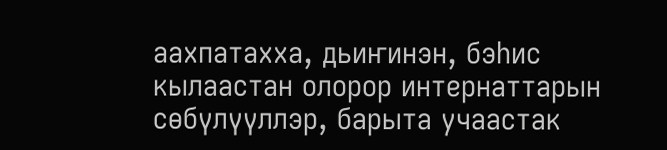аахпатахха, дьиҥинэн, бэһис кылаастан олорор интернаттарын сөбүлүүллэр, барыта учаастак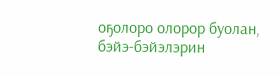оҕолоро олорор буолан, бэйэ-бэйэлэрин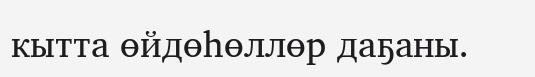кытта өйдөһөллөр даҕаны.